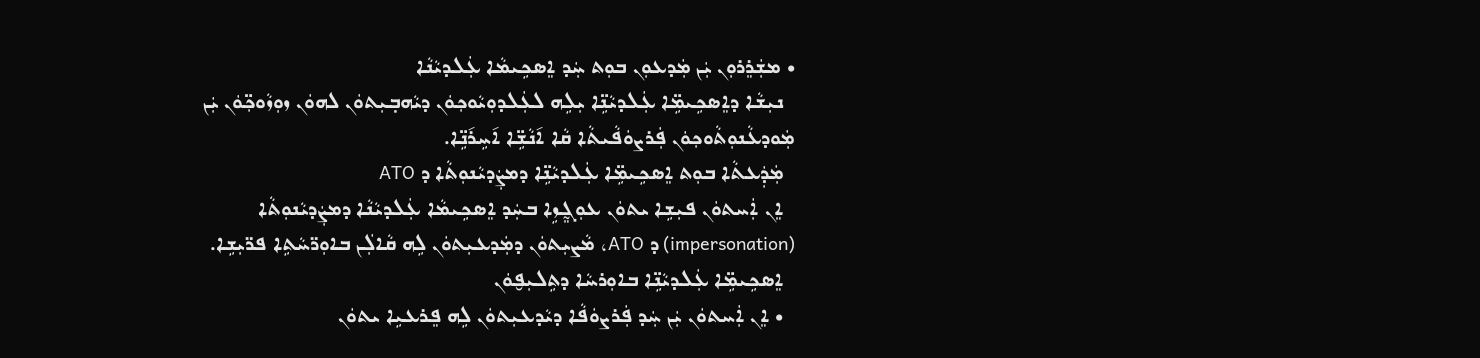• ܡܫܲܪܸܪܘܼܢ ܝܲܢ ܡܲܕܥܘܼܢ ܒܘܼܬ ܚܲܕ ܐܸܣܟܹܝܡܵܐ ܥܲܠܕܝܵܢܵܐ
  ܢܝܼܫܵܐ ܕܐܸܣܟܹܝܡܹ̈ܐ ܥܲܠܕܝܵܢܹ̈ܐ ܝܼܠܹܗ ܠܥܲܠܕܘܼܝܵܘܟ݂ܘܿܢ ܕܝܵܗܒ݂ܝܼܬܘܿܢ ܠܗܘܿܢ ܙܘܼܙܵܘܟ݂̈ܘܿܢ ܝܲܢ ܡܲܘܕܥܵܢܘܼܬܵܘܟ݂ܘܿܢ ܦܲܪܨܘܿܦܵܝܬܵܐ ܩܵܐ ܐ݇ܢܵܫܹ̈ܐ ܐ݇ܚܹܪ݇ܢܹ̈ܐ.
  ܡܲܕܲܥܬܵܐ ܒܘܼܬ ܐܸܣܟܹܝܡܹ̈ܐ ܥܲܠܕܝܵܢܹ̈ܐ ܕܡܨܲܕܝܵܢܘܼܬܵܐ ܕ ATO
  ܐܸܢ ܐܲܚܬܘܿܢ ܦܝܼܫܹܐ ܝܬܘܿܢ ܥܘܼܓ̰ܸܙܹܐ ܒܚܲܕ ܐܸܣܟܹܝܡܵܐ ܥܲܠܕܝܵܢܵܐ ܕܡܨܲܕܝܵܢܘܼܬܵܐ (impersonation) ܕ ATO، ܡܵܨܝܼܬܘܿܢ ܕܡܲܕܥܝܼܬܘܿܢ ܠܹܗ ܩܵܐܠܲܢ ܒܐܘܼܪ̈ܚܵܬܹܐ ܦܪ̈ܝܼܫܹܐ.
  ܐܸܣܟܹܝܡܹ̈ܐ ܥܲܠܕܝܵܢܹ̈ܐ ܒܐܘܼܪܚܵܐ ܕܬܹܠܝܼܦ̮ܘܿܢ
  • ܐܸܢ ܐܲܚܬܘܿܢ ܝܲܢ ܚܲܕ ܦܲܪܨܘܿܦܵܐ ܕܝܵܕܥܝܼܬܘܿܢ ܠܹܗ ܦܸܪܥܝܹܐ ܝܬܘܿܢ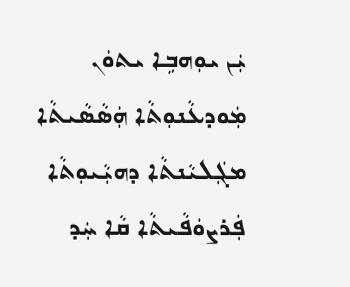ܝܲܢ ܝܘܼܗܒܹܐ ܝܬܘܿܢ ܡܲܘܕܥܵܢܘܼܬܵܐ ܗܲܣܵܣܵܝܬܵܐ ܡܓܲܠܝܵܢܬܵܐ ܕܗܝܼܵܝܘܼܬܵܐ ܦܲܪܨܘܿܦܵܝܬܵܐ ܩܵܐ ܚܲܕ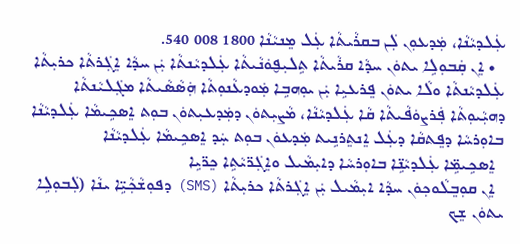ܥܲܠܕܝܵܢܵܐ، ܡܲܕܥܘܼܢ ܠܲܢ ܒܩܪܵܝܬܵܐ ܥܲܠ ܡܸܢܝܵܢܵܐ 1800 008 540.
  • ܐܸܢ ܩܲܒܘܼܠܹܐ ܝܬܘܿܢ ܚܕܵܐ ܩܪܵܝܬܵܐ ܬܹܠܝܼܦ̮ܘܿܢܵܝܬܵܐ ܥܲܠܕܝܵܢܬܵܐ ܝܲܢ ܚܕܵܐ ܐܸܓܲܪܬܵܐ ܟܪܝܼܬܵܐ ܥܲܠܕܝܵܢܬܵܐ ܘܠܵܐ ܝܬܘܿܢ ܦܸܪܥܝܹܐ ܝܲܢ ܝܘܼܗܒܹܐ ܡܲܘܕܥܵܢܘܼܬܵܐ ܗܲܣܵܣܵܝܬܵܐ ܡܓܲܠܝܵܢܬܵܐ ܕܗܝܼܵܝܘܼܬܵܐ ܦܲܪܨܘܿܦܵܝܬܵܐ ܩܵܐ ܥܲܠܕܝܵܢܵܐ، ܡܵܨܝܼܬܘܿܢ ܕܡܲܕܥܝܼܬܘܿܢ ܒܘܼܬ ܐܸܣܟܹܝܡܵܐ ܥܲܠܕܝܵܢܵܐ ܒܐܘܼܪܚܵܐ ܕܦܸܬܩܵܐ ܕܥܲܠ ܐܸܢܬܸܪܢܹܝܬ ܡܲܕܥܘܿܢ ܒܘܼܬ ܚܲܕ ܐܸܣܟܹܝܡܵܐ ܥܲܠܕܝܵܢܵܐ
  ܐܸܣܟܹܝܡܹ̈ܐ ܥܲܠܕܝܵܢܹ̈ܐ ܒܐܘܼܪܚܵܐ ܕܐܝܼܡܵܝܠ ܘܐܸܓܲܪ̈ܝܵܬܹܐ ܟܸܪ̈ܝܹܐ
  ܐܸܢ ܩܘܼܒܸܠܵܘܟ݂ܘܿܢ ܚܕܵܐ ܐܝܼܡܵܝܠ ܝܲܢ ܐܸܓܲܪܬܵܐ ܟܪܝܼܬܵܐ (SMS) ܕܦܘܼܫܵܟ݂ܵܝܹ̈ܐ ܝܢܵܐ (ܠܲܒܘܼܠܹܐ ܝܬܘܿܢ ܫܸܟ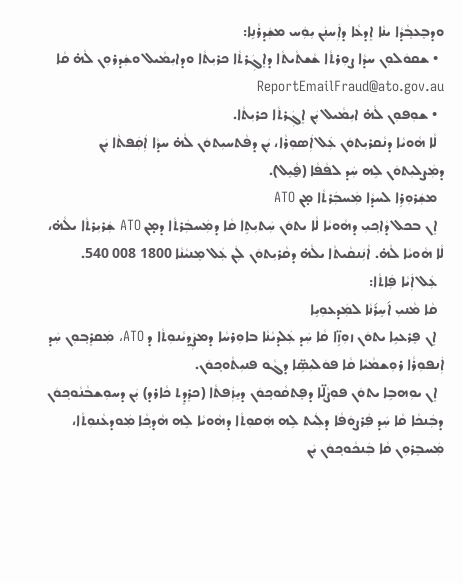ܘܕܒܸܥܒ݂ܵܕܵܐ ܝܢܵܐ ܐܸܕܥܵܐ ܕܐܲܚܢܲܢ ܝܼܘܲܚ ܡܫܲܕܪܵܢܹܐ:
  • ܫܩܘܿܠܘܼܢ ܚܕܵܐ ܨܘܼܪܬܵܐ ܫܵܫܬܵܝܬܵܐ ܕܐܸܓܲܪܬܵܐ ܟܪܝܼܬܵܐ ܘܕܐܝܼܡܵܝܠ ܘܫܲܕܪܘܼܢ ܠܵܗ̇ ܩܵܐ ReportEmailFraud@ato.gov.au
  • ܫܘܼܦܘܼܢ ܠܵܗ̇ ܐܝܼܡܵܝܠ ܝܲܢ ܐܸܓܲܪܬܵܐ ܟܪܝܼܬܵܐ.
  ܠܵܐ ܗܵܘܝܵܐ ܕܢܵܩܪܝܼܬܘܿܢ ܥܲܠ ܐܲܣܘܼܪܵܐ، ܝܲܢ ܕܦܵܬܚܝܼܬܘܿܢ ܠܵܗ̇ ܚܕܵܐ ܐܲܩܲܦܬܵܐ ܝܲܢ ܕܡܲܨܠܝܼܬܘܿܢ ܠܹܗ ܚܲܕ ܠܦܵܦܵܐ (ܦ̮ܵܝܸܠ).
  ܡܫܲܪܘܼܪܹܐ ܠܚܕܵܐ ܡܲܚܒܲܪܬܵܐ ܡ̣ܢ ATO
  ܐܸܢ ܒܟܠ ܕܵܐܟ݂ܝܼ ܕܗܵܘܝܵܐ ܠܵܐ ܝܬܘܿܢ ܚܲܬܝܼܬܹܐ ܩܵܐ ܕܡܲܚܒܲܪܬܵܐ ܕܡ̣ܢ ATO ܫܲܪܝܼܪܬܵܐ ܝܠܵܗ̇، ܠܵܐ ܗܵܘܝܵܐ ܠܵܗ̇. ܐܵܢܲܢܩܵܝܬܵܐ ܝܠܵܗ̇ ܕܩܵܪܝܼܬܘܿܢ ܠܲܢ ܥܲܠ ܡܸܢܝܵܢܵܐ 1800 008 540.
  ܥܲܠ ܐܲܝܵܐ ܦܲܐܬܵܐ:
  ܩܵܐ ܡܵܢܝܼ ܐ݇ܚܹܪ݇ܢܵܐ ܠܡܲܕܥܘܼܝܹܐ
  ܐܸܢ ܦܸܪܥܝܹܐ ܝܬܘܿܢ ܙܘܼܙܹ̈ܐ ܩܵܐ ܚܲܕ ܥܲܠܕܝܵܢܵܐ ܒܐܘܼܪܚܵܐ ܕܡܨܲܕܝܵܢܘܼܬܵܐ ܕ ATO، ܡܲܩܪܸܒ݂ܘܼܢ ܚܲܕ ܐܲܢܦܘܼܪܵܐ ܪܘܼܫܡܵܝܵܐ ܩܵܐ ܦܘܿܠܝܼܣܹ̈ܐ ܕܓܵܘ ܦܢܝܼܬܵܘܟ݂ܘܿܢ.
  ܐܸܢ ܝܘܼܗܒܹܐ ܝܬܘܿܢ ܦܘܼܨܵܠܹ̈ܐ ܕܦܸܬܩܵܘܟ݂ܘܿܢ ܕܝܸܙܲܦܬܵܐ (ܟܪܸܕܸܬ ܟܵܐܪܕ) ܝܲܢ ܕܚܘܼܫܒܵܢܵܘܟ݂ܘܿܢ ܕܒܲܢܟܵܐ ܩܵܐ ܚܲܕ ܦܲܪܨܘܿܦܵܐ ܕܠܲܝܬ ܠܹܗ ܗܲܩܘܼܬܵܐ ܕܗܵܘܝܵܐ ܠܹܗ ܗܵܕܟ݂ܵܐ ܡܲܘܕܥܵܢܘܼܬܵܐ، ܡܲܚܒܸܪܘܼܢ ܩܵܐ ܒܲܢܟܵܘܟ݂ܘܿܢ ܝܲܢ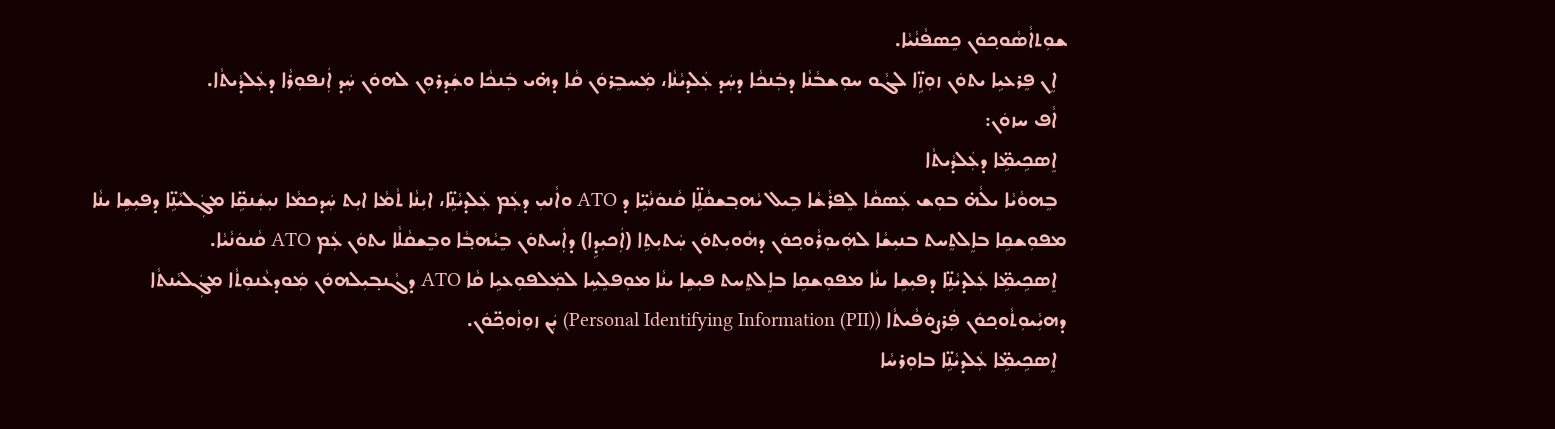ܫܘܼܬܐܵܣܵܘܟ݂ܘܿܢ ܟܸܣܦܵܢܵܝܵܐ.
  ܐܸܢ ܦܸܪܥܝܹܐ ܝܬܘܿܢ ܙܘܼܙܹ̈ܐ ܠܓܵܘ ܚܘܼܫܒܵܢܵܐ ܕܒܲܢܟܵܐ ܕܚܲܕ ܥܲܠܕܝܵܢܵܐ، ܡܲܚܒܸܪܘܿܢ ܩܵܐ ܕܗ̇ܝ ܒܲܢܟܵܐ ܘܫܲܕܪܘܼܢ ܠܗܘܿܢ ܚܲܕ ܐܲܢܦܘܼܪܵܐ ܕܥܲܠܕܵܝܬܵܐ.
  ܐܵܦ ܚܙܘܿܢ:
  ܐܸܣܟܹܝܡܹ̈ܐ ܕܥܲܠܕܵܝܬܵܐ
  ܒܸܗܘܵܝܵܐ ܝܠܵܗ̇ ܒܘܼܫ ܥܲܣܩܵܐ ܠܸܦܪܵܫܵܐ ܒܹܝܠ ܝܵܗܒ݂ܫܩܵܠܹ̈ܐ ܩܵܢܘܿܢܵܝܹ̈ܐ ܕ ATO ܘܐܵܢܝܼ ܕܥܲܡ ܥܲܠܕܝܵܢܹ̈ܐ، ܐܝܼܢܵܐ ܬܵܡܵܐ ܐܝܼܬ ܚܲܕܟܡܵܐ ܢܝܼܫܲܢܩܹ̈ܐ ܡܓܲܠܝܵܢܹ̈ܐ ܕܦܝܼܫܹܐ ܝܢܵܐ ܡܦܘܼܫܩܹܐ ܒܐܸܠܬܸܚܬ ܒܢܝܼܫܵܐ ܠܗܲܝܘܼܪܵܘܟ݂ܘܿܢ ܕܗܵܘܝܼܬܘܿܢ ܚܲܬܝܼܬܹܐ (ܐܲܟܝܼܕܹܐ) ܕܐܲܚܬܘܿܢ ܒܸܝܵܗܒ݂ܵܐ ܘܒܸܫܩܵܠܵܐ ܝܬܘܿܢ ܥܲܡ ATO ܩܵܢܘܿܢܵܝܵܐ.
  ܐܸܣܟܹܝܡܹ̈ܐ ܥܲܠܕܝܵܢܹ̈ܐ ܕܦܝܼܫܹܐ ܝܢܵܐ ܡܦܘܼܫܩܹܐ ܒܐܸܠܬܸܚܬ ܦܝܼܫܹܐ ܝܢܵܐ ܡܘܼܦܠܸܚܹܐ ܠܡܲܠܦܘܼܥܝܹܐ ܩܵܐ ATO ܕܓܵܢܒ݂ܝܼܠܗܘܿܢ ܡܲܘܕܥܵܢܘܼܬܵܐ ܡܓܲܠܝܵܢܬܵܐ ܕܗܝܼܵܝܘܼܬܵܘܟ݂ܘܿܢ ܦܲܪܨܘܿܦܵܝܬܵܐ (Personal Identifying Information (PII)) ܝܲܢ ܙܘܼܙܵܘܟ݂̈ܘܿܢ.
  ܐܸܣܟܹܝܡܹ̈ܐ ܥܲܠܕܝܵܢܹ̈ܐ ܒܐܘܼܪܚܵܐ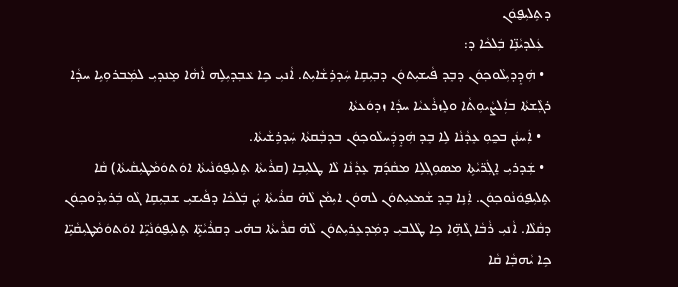ܕܬܹܠܝܼܦ̮ܘܿܢ
  ܥܲܠܕܝܵܢܹ̈ܐ ܒܲܠܟܵܐ ܕ:
  • ܗܲܕܸܕܝܼܠܵܘܟ݂ܘܿܢ ܕܒܸܕ ܦܵܝܫܝܼܬܘܿܢ ܕܒ݂ܝܼܩܹܐ ܚܲܕܪܹܫܵܐܝܼܬ. ܐܵܢܝܼ ܟܹܐ ܥܵܒ݂ܕܝܼܠܹܗ ܐܵܗܵܐ ܡܸܢܕܝܼ ܠܡܲܒܪܘܼܝܹܐ ܚܕܵܐ ܪܓ݂ܵܫܬܵܐ ܒܐܲܠܨܵܝܘܼܬܵܐ ܘܠܸܙܪܵܥܝܵܐ ܚܕܵܐ ܙܕܘܿܥܬܵܐ
   • ܐܲܚܢܲܢ ܒܟ̰ܘܼ ܥܸܕܵܢܵܐ ܠܹܐ ܒܸܕ ܗܲܕܸܕܲܚܠܵܘܟ݂ܘܿܢ ܒܕܒ݂ܵܩܬܵܐ ܚܲܕܪܹܫܵܝܬܵܐ.
  • ܫܲܕܪܝܼ ܐܸܓܲܪ̈ܝܵܬܹܐ ܡܣܘܼܓ݂ܠܹܐ ܡܩܵܕ݇ܡ ܥܸܕܵܢܵܐ ܠܵܐ ܛܠܝܼܒܹܐ (ܩܪܵܝܬܵܐ ܬܹܠܝܼܦ̮ܘܿܢܵܝܬܵܐ ܐܘܿܬܘܿܡܵܛܝܼܩܵܝܬܵܐ) ܩܵܐ ܬܹܠܝܼܦ̮ܘܿܢܵܘܟ݂ܘܿܢ. ܐܲܢܹܐ ܒܸܕ ܫܵܡܥܝܼܬܘܿܢ ܠܗܘܿܢ ܐܝܼܡܵܢ ܠܵܗ̇ ܩܪܵܝܬܵܐ ܝܲܢ ܒܲܠܟܵܐ ܕܦܵܝܫܝܼ ܫܒ݂ܝܼܩܹܐ ܓܵܘ ܒܲܪܝܼܕܵܘܟ݂ܘܿܢ ܕܩܵܠܵܐ. ܐܵܢܝܼ ܪܵܒܵܐ ܓܵܗܹ̈ܐ ܟܹܐ ܛܵܠܒܝܼ ܕܡܲܕܥܸܪܝܼܬܘܿܢ ܠܵܗ̇ ܩܪܵܝܬܵܐ ܒܗ̇ܝ ܕܩܪܵܝܵܬܹ̈ܐ ܬܹܠܝܼܦ̮ܘܿܢܵܝܹ̈ܐ ܐܘܿܬܘܿܡܵܛܝܼܩܵܝܹ̈ܐ ܟܹܐ ܝܵܗܒ݂ܵܐ ܩܵܐ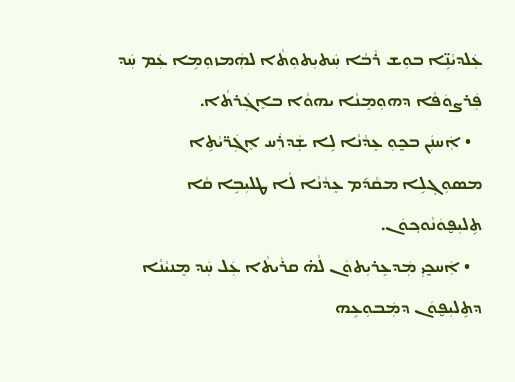ܥܲܠܕܝܵܢܹ̈ܐ ܒܘܼܫ ܪܵܒܵܐ ܚܲܬܝܼܬܘܼܬܵܐ ܠܗܲܡܙܘܼܡܹܐ ܥܲܡ ܚܲܕ ܦܲܪܨܘܿܦܵܐ ܕܗܘܼܡܸܢܵܐ ܝܗܘܵܐ ܒܐܸܓܲܪܬܵܐ.
   • ܐܲܚܢܲܢ ܒܟ̰ܘܼ ܥܸܕܵܢܵܐ ܠܹܐ ܫܲܕܪܲܚ ܐܸܓܲܪ̈ܝܵܬܹܐ ܡܣܘܼܓ݂ܠܹܐ ܡܩܵܕ݇ܡ ܥܸܕܵܢܵܐ ܠܵܐ ܛܠܝܼܒܹܐ ܩܵܐ ܬܹܠܝܼܦ̮ܘܿܢܵܘܟ݂ܘܿܢ.
   • ܐܲܚܟ̰ܝܼ ܡܲܕܥܸܪܝܼܬܘܿܢ ܠܵܗ̇ ܩܪܵܝܬܵܐ ܥܲܠ ܚܲܕ ܡܸܢܝܵܢܵܐ ܕܬܹܠܝܼܦ̮ܘܿܢ ܕܡܲܒܘܼܥܹܗ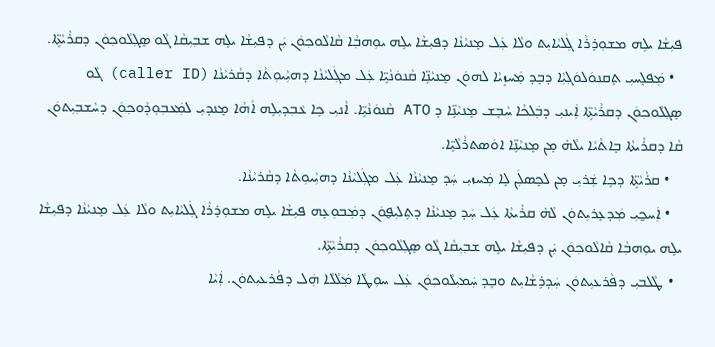ܦܝܼܫܵܐ ܝܠܹܗ ܡܫܘܼܪܸܪܵܐ ܓܲܠܝܵܐܝܼܬ ܘܠܵܐ ܥܲܠ ܡܸܢܝܵܢܵܐ ܕܦܝܼܫܵܐ ܝܠܹܗ ܝܘܼܗܒ݂ܵܐ ܩܵܐܠܵܘܟ݂ܘܿܢ ܝܲܢ ܕܦܝܼܫܵܐ ܝܠܹܗ ܫܒ݂ܝܼܩܵܐ ܓܵܘ ܣܸܓ݂ܠܵܘܟ݂ܘܿܢ ܕܩܪܵܝܵܬܹ̈ܐ.
  • ܡܲܦܠܸܚܝܼ ܬܸܩܢܘܿܠܘܿܓ݂ܝܼܵܐ ܕܒܸܕ ܡܲܚܙܸܝܵܐ ܠܗܘܿܢ ܡܸܢܝܵܢܹ̈ܐ ܩܵܢܘܿܢܵܝܹ̈ܐ ܥܲܠ ܡܓܲܠܝܵܢܵܐ ܕܗܝܼܵܝܘܼܬܵܐ ܕܩܵܪܝܵܢܵܐ (caller ID) ܓܵܘ ܣܸܓ݂ܠܵܘܟ݂ܘܿܢ ܕܩܪܵܝܵܬܹ̈ܐ ܐܲܝܢܝܼ ܕܒܲܠܟܵܐ ܚܵܒܸܫ ܡܸܢܝܵܢܹ̈ܐ ܕ ATO ܩܵܢܘܿܢܵܝܹ̈ܐ. ܐܵܢܝܼ ܟܹܐ ܥܵܒ݂ܕܝܼܠܹܗ ܐܵܗܵܐ ܡܸܢܕܝܼ ܠܡܲܥܒ݂ܘܼܕܵܘܟ݂ܘܿܢ ܕܚܵܫܒ݂ܝܼܬܘܿܢ ܩܵܐ ܕܩܪܵܝܬܵܐ ܒܸܐܬܵܝܵܐ ܝܠܵܗ̇ ܡ̣ܢ ܡܸܢܝܵܢܹ̈ܐ ܐܘܿܣܬܪܵܠܵܝܹ̈ܐ.
   • ܩܪܵܝܵܬܹ̈ܐ ܕܟܹܐ ܫܲܪܝܼ ܡ̣ܢ ܠܟܸܣܠܲܢ ܠܹܐ ܡܲܚܙܝܼ ܚܲܕ ܡܸܢܝܵܢܵܐ ܥܲܠ ܡܓܲܠܝܵܢܵܐ ܕܗܝܼܵܝܘܼܬܵܐ ܕܩܵܪܝܵܢܵܐ.
   • ܐܲܚܟ̰ܝܼ ܡܲܕܥܸܪܝܼܬܘܿܢ ܠܵܗ̇ ܩܪܵܝܬܵܐ ܥܲܠ ܚܲܕ ܡܸܢܝܵܢܵܐ ܕܬܹܠܝܼܦ̮ܘܿܢ ܕܡܲܒܘܼܥܹܗ ܦܝܼܫܵܐ ܝܠܹܗ ܡܫܘܼܪܸܪܵܐ ܓܲܠܝܵܐܝܼܬ ܘܠܵܐ ܥܲܠ ܡܸܢܝܵܢܵܐ ܕܦܝܼܫܵܐ ܝܠܹܗ ܝܘܼܗܒ݂ܵܐ ܩܵܐܠܵܘܟ݂ܘܿܢ ܝܲܢ ܕܦܝܼܫܵܐ ܝܠܹܗ ܫܒ݂ܝܼܩܵܐ ܓܵܘ ܣܸܓ݂ܠܵܘܟ݂ܘܿܢ ܕܩܪܵܝܵܬܹ̈ܐ.
  • ܛܵܠܒܝܼ ܕܦܵܪܥܝܼܬܘܿܢ ܚܲܕܪܹܫܵܐܝܼܬ ܘܒܸܕ ܚܲܡܝܼܠܵܘܟ݂ܘܿܢ ܥܲܠ ܚܘܼܛܵܐ ܡܲܠܵܠܵܐ ܗܲܠ ܕܦܵܪܥܝܼܬܘܿܢ. ܐܲܝܵܐ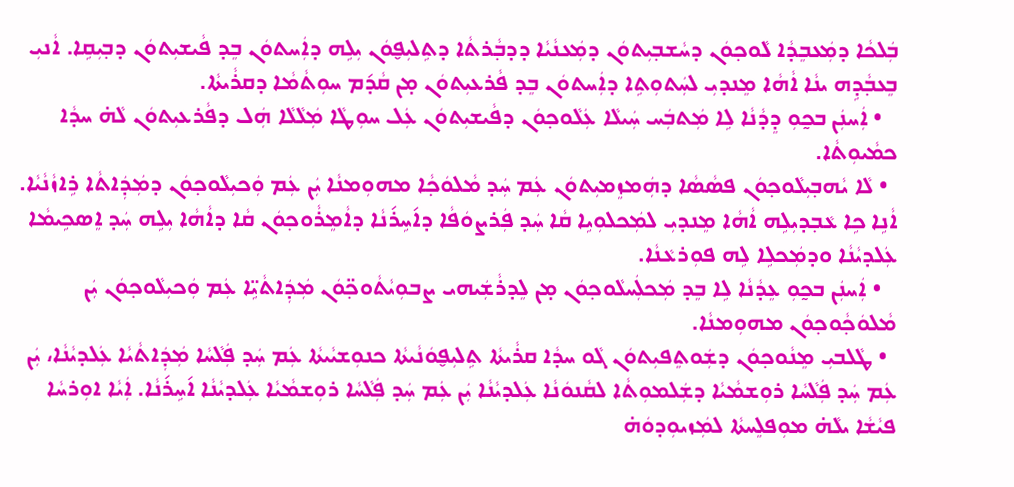ܒܲܠܟܵܐ ܕܡܲܥܒܸܕܵܐ ܠܵܘܟ݂ܘܿܢ ܕܚܵܫܒ݂ܝܼܬܘܿܢ ܕܡܲܥܢܵܝܵܐ ܕܕܒ݂ܵܪܬܵܐ ܕܬܹܠܝܼܦ̮ܘܿܢ ܝܼܠܹܗ ܕܐܲܚܬܘܿܢ ܒܸܕ ܦܵܝܫܝܼܬܘܿܢ ܕܒ݂ܝܼܩܹܐ. ܐܵܢܝܼ ܒܸܥܒ݂ܵܕܹܗ ܝܢܵܐ ܐܵܗܵܐ ܡܸܢܕܝܼ ܠܚܲܬܘܼܬܹܐ ܕܐܲܚܬܘܿܢ ܒܸܕ ܦܵܪܥܝܼܬܘܿܢ ܡ̣ܢ ܩܵܕ݇ܡ ܚܘܼܬܵܡܵܐ ܕܩܪܵܝܬܵܐ.
   • ܐܲܚܢܲܢ ܒܟ̰ܘܼ ܕܸܕܵܢܵܐ ܠܹܐ ܡܲܬܒܲܚ ܚܲܝܠܵܐ ܥܲܠܵܘܟ݂ܘܿܢ ܕܦܵܝܫܝܼܬܘܿܢ ܥܲܠ ܚܘܼܛܵܐ ܡܲܠܵܠܵܐ ܗܲܠ ܕܦܵܪܥܝܼܬܘܿܢ ܠܵܗ̇ ܚܕܵܐ ܟܡܵܝܘܼܬܵܐ.
  • ܠܵܐ ܝܵܗܒ݂ܝܼܠܵܘܟ݂ܘܿܢ ܦܣܵܣܵܐ ܕܗܲܡܙܸܡܝܼܬܘܿܢ ܥܲܡ ܚܲܕ ܡܵܠܘܿܟ݂ܵܐ ܡܗܘܼܡܢܵܐ ܝܲܢ ܥܲܡ ܘܲܟܝܼܠܵܘܟ݂ܘܿܢ ܕܡܲܕܲܐܬܵܐ ܪܹܐܙܵܢܵܝܵܐ. ܐܵܢܹܐ ܟܹܐ ܥܵܒ݂ܕܝܼܠܹܗ ܐܵܗܵܐ ܡܸܢܕܝܼ ܠܡܲܟܠܘܼܝܹܐ ܩܵܐ ܚܲܕ ܦܲܪܨܘܿܦܵܐ ܕܐ݇ܚܹܪ݇ܢܵܐ ܕܐܵܡܸܪܵܘܟ݂ܘܿܢ ܩܵܐ ܕܐܵܗܵܐ ܝܼܠܹܗ ܚܲܕ ܐܸܣܟܹܝܡܵܐ ܥܲܠܕܝܵܢܵܐ ܘܕܡܲܟܠܹܐ ܠܹܗ ܦܘܼܪܥܵܢܵܐ.
   • ܐܲܚܢܲܢ ܒܟ̰ܘܼ ܥܸܕܵܢܵܐ ܠܹܐ ܒܸܕ ܡܲܟܠܲܚܠܵܘܟ݂ܘܿܢ ܡ̣ܢ ܠܸܕܪܵܫܲܝܗܝ ܨܒܘܼܝܵܬܵܘܟ݂̈ܘܿܢ ܡܲܕܲܐܬܵܝܹ̈ܐ ܥܲܡ ܘܲܟܝܼܠܵܘܟ݂ܘܿܢ ܝܲܢ ܡܵܠܘܿܟ݂ܵܘܟ݂ܘܿܢ ܡܗܘܼܡܢܵܐ.
  • ܛܵܠܒܝܼ ܡܸܢܵܘܟ݂ܘܿܢ ܕܫܲܘܬܸܦܝܼܬܘܿܢ ܓܵܘ ܚܕܵܐ ܩܪܵܝܬܵܐ ܬܹܠܝܼܦ̮ܘܿܢܵܝܬܵܐ ܟܢܘܼܫܝܵܝܬܵܐ ܥܲܡ ܚܲܕ ܦܲܠܵܚܵܐ ܡܲܕܲܐܬܵܝܵܐ ܥܲܠܕܝܵܢܵܐ، ܝܲܢ ܥܲܡ ܚܲܕ ܦܲܠܵܚܵܐ ܪܘܼܫܡܵܝܵܐ ܕܫܲܠܡܘܼܬܵܐ ܠܩܵܢܘܿܢܵܐ ܥܲܠܕܝܵܢܵܐ ܝܲܢ ܥܲܡ ܚܲܕ ܦܲܠܵܚܵܐ ܪܘܼܫܡܵܝܵܐ ܥܲܠܕܝܵܢܵܐ ܐ݇ܚܹܪ݇ܢܵܐ. ܐܲܝܵܐ ܐܘܼܪܚܵܐ ܦܝܵܫܵܐ ܝܠܵܗ̇ ܡܘܼܦܠܸܚܬܵܐ ܠܡܲܙܝܘܼܕܘܿܗ̇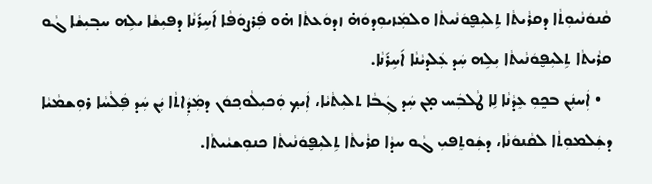ܩܵܢܘܿܢܵܝܘܼܬܵܐ ܕܩܪܵܝܬܵܐ ܬܹܠܝܼܦ̮ܘܿܢܵܝܬܵܐ ܘܠܡܲܙܝܘܼܕܘܿܗ̇ ܙܕܘܿܥܬܵܐ ܗ̇ܘ ܦܲܪܨܘܿܦܵܐ ܐ݇ܚܹܪ݇ܢܵܐ ܕܦܝܼܫܵܐ ܝܠܹܗ ܚܒ݂ܝܼܫܵܐ ܓܵܘ ܩܪܵܝܬܵܐ ܬܹܠܝܼܦ̮ܘܿܢܵܝܬܵܐ ܝܼܠܹܗ ܚܲܕ ܥܲܠܕܝܵܢܵܐ ܐ݇ܚܹܪ݇ܢܵܐ.
   • ܐܲܚܢܲܢ ܒܟ̰ܘܼ ܥܸܕܵܢܵܐ ܠܹܐ ܛܵܠܒܲܚ ܡ̣ܢ ܚܲܕ ܓܲܒܵܐ ܬܠܝܼܬܵܝܵܐ، ܐܲܝܟ݂ ܘܲܟܝܼܠܵܘܟ݂ܘܿܢ ܕܡܲܕܲܐܬܵܐ ܝܲܢ ܚܲܕ ܦܲܠܵܚܵܐ ܪܘܼܫܡܵܝܵܐ ܕܫܲܠܡܘܼܬܵܐ ܠܩܵܢܘܿܢܵܐ، ܕܫܲܘܬܸܦܝܼ ܓܵܘ ܚܕܵܐ ܩܪܵܝܬܵܐ ܬܹܠܝܼܦ̮ܘܿܢܵܝܬܵܐ ܟܢܘܼܫܝܵܝܬܵܐ.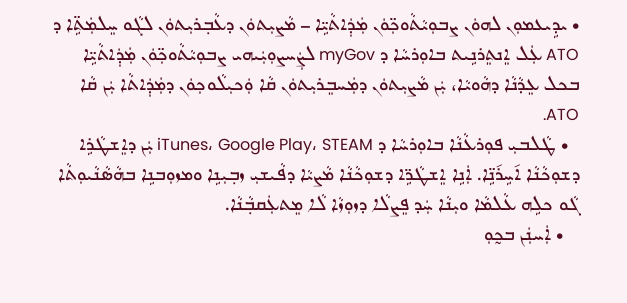• ܝܕܹܝܥܡܘܼܢ ܠܗܘܿܢ ܨܒܘܼܝܵܬܵܘܟ݂̈ܘܿܢ ܡܲܕܲܐܬܵܝܹ̈ܐ – ܡܵܨܝܼܬܘܿܢ ܕܥܵܒ݂ܪܝܼܬܘܿܢ ܠܓܵܘ ܚܸܠܡܲܬܹ̈ܐ ܕ ATO ܥܲܠ ܐܸܢܬܸܪܢܹܝܬ ܒܐܘܼܪܚܵܐ ܕ myGov ܠܨܲܚܨܘܼܝܲܝܗܝ ܨܒܘܼܝܵܬܵܘܟ݂̈ܘܿܢ ܡܲܕܲܐܬܵܝܹ̈ܐ ܒܟܠ ܥܸܕܵܢܵܐ ܕܗܵܘܝܵܐ، ܝܲܢ ܡܵܨܝܼܬܘܿܢ ܕܡܲܚܒܸܪܝܼܬܘܿܢ ܩܵܐ ܘܲܟܝܼܠܵܘܟ݂ܘܿܢ ܕܡܲܕܲܐܬܵܐ ܝܲܢ ܩܵܐ ATO.
  • ܛܵܠܒܝܼ ܦܘܼܪܥܵܢܵܐ ܒܐܘܼܪܚܵܐ ܕ iTunes، Google Play، STEAM ܝܲܢ ܕܐܸܫܛܵܪܹܐ ܕܫܘܼܟܵܢܵܐ ܐ݇ܚܹܪ݇ܢܹ̈ܐ. ܐܲܢܹܐ ܐܸܫܛܵܪܹ̈ܐ ܕܫܘܼܟܵܢܵܐ ܡܵܨܝܵܐ ܕܦܵܝܫܝܼ ܙܒ݂ܝܼܢܹܐ ܘܡܙܘܼܒܢܹܐ ܒܗܵܣܵܢܵܝܘܼܬܵܐ ܓܵܘ ܟܠܹܗ ܥܵܠܡܵܐ ܘܝܼܢܵܐ ܚܲܕ ܦܸܨܠܵܐ ܕܙܘܼܙܵܐ ܠܵܐ ܡܸܬܥܲܩܒ݂ܵܢܵܐ.
   • ܐܲܚܢܲܢ ܒܟ̰ܘܼ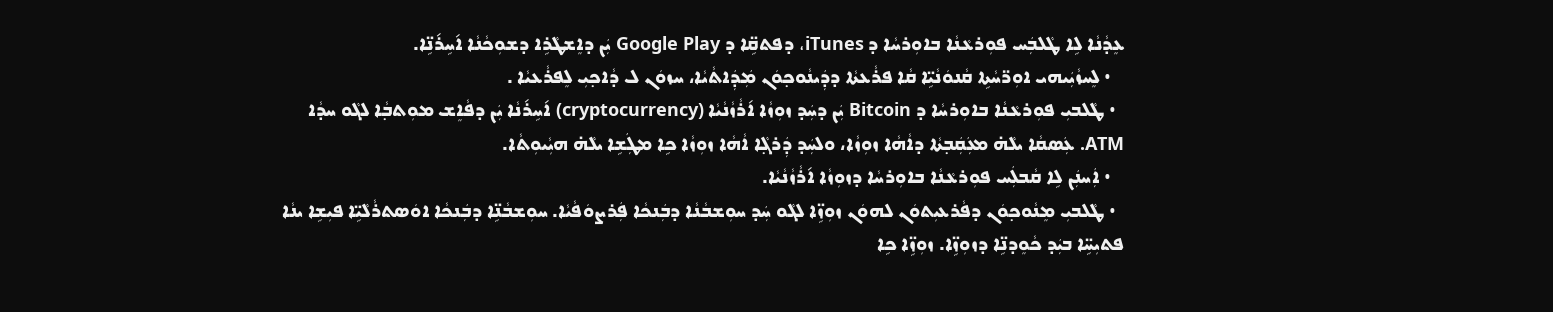ܥܸܕܵܢܵܐ ܠܹܐ ܛܵܠܒܲܚ ܦܘܼܪܥܵܢܵܐ ܒܐܘܼܪܚܵܐ ܕ iTunes، ܕܦܬܩܹ̈ܐ ܕ Google Play ܝܲܢ ܕܐܸܫܛܵܪܹܐ ܕܫܘܼܟܵܢܵܐ ܐ݇ܚܹܪ݇ܢܹ̈ܐ.
   • ܠܸܚܙܵܝܲܝܗܝ ܐܘܼܪ̈ܚܵܬܹܐ ܩܵܢܘܿܢܵܝܹ̈ܐ ܩܵܐ ܦܪܵܥܬܵܐ ܕܕܲܝܢܵܘܟ݂ܘܿܢ ܡܲܕܲܐܬܵܝܵܐ، ܚܙܘܿܢ ܠ ܕܵܐܟ݂ܝܼ ܠܸܦܪܵܥܝܵܐ .
  • ܛܵܠܒܝܼ ܦܘܼܪܥܵܢܵܐ ܒܐܘܼܪܚܵܐ ܕ Bitcoin ܝܲܢ ܕܚܲܕ ܙܘܼܙܵܐ ܐ݇ܪܵܙܵܢܵܝܵܐ (cryptocurrency) ܐ݇ܚܹܪ݇ܢܵܐ ܝܲܢ ܕܦܵܐܸܫ ܡܘܼܬܒ݂ܵܐ ܠܓܵܘ ܚܕܵܐ ATM. ܥܲܣܩܵܐ ܝܠܵܗ̇ ܡܥܲܩܲܒ݂ܬܵܐ ܕܐܵܗܵܐ ܙܘܼܙܵܐ، ܘܠܚܲܕ ܕܲܪܓ݂ܵܐ ܐܵܗܵܐ ܙܘܼܙܵܐ ܟܹܐ ܡܛܲܫܹܐ ܝܠܵܗ̇ ܗܝܼܵܝܘܼܬܵܐ.
   • ܐܲܚܢܲܢ ܠܹܐ ܩܵܒܠܲܚ ܦܘܼܪܥܵܢܵܐ ܒܐܘܼܪܚܵܐ ܕܙܘܼܙܵܐ ܐ݇ܪܵܙܵܢܵܝܵܐ.
  • ܛܵܠܒܝܼ ܡܸܢܵܘܟ݂ܘܿܢ ܕܦܵܪܥܝܼܬܘܿܢ ܠܗܘܿܢ ܙܘܼܙܹ̈ܐ ܠܓܵܘ ܚܲܕ ܚܘܼܫܒܵܢܵܐ ܕܒܲܢܟܵܐ ܦܲܪܨܘܿܦܵܝܵܐ. ܚܘܼܫܒܵܢܹ̈ܐ ܕܒܲܢܟܵܐ ܐܘܿܣܬܪܵܠܵܝܹ̈ܐ ܦܝܼܫܹܐ ܝܢܵܐ ܦܬܝܼܚܹ̈ܐ ܒܝܲܕ ܟܵܘܸܕܢܹ̈ܐ ܕܙܘܼܙܹ̈ܐ. ܙܘܼܙܹ̈ܐ ܟܹܐ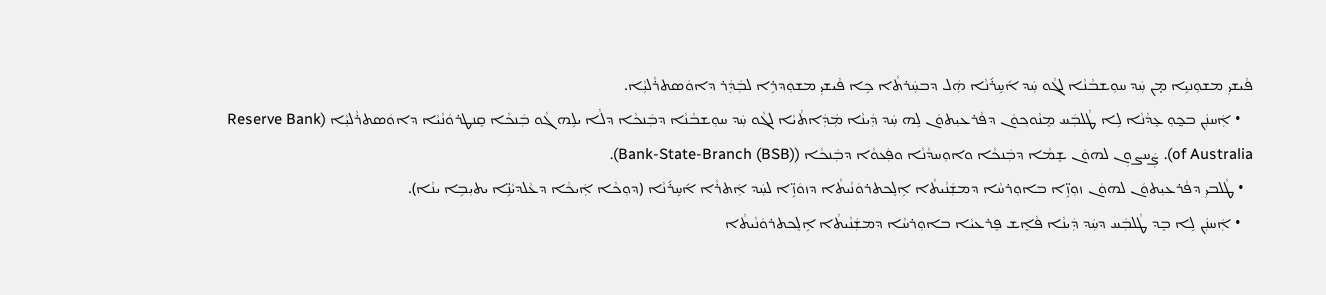ܦܵܝܫܝܼ ܡܫܘܼܢܝܹܐ ܡ̣ܢ ܚܲܕ ܚܘܼܫܒܵܢܵܐ ܠܓܵܘ ܚܲܕ ܐ݇ܚܹܪ݇ܢܵܐ ܗܲܠ ܕܒܚܲܪܬܵܐ ܟܹܐ ܦܵܝܫܝܼ ܡܫܘܼܕܪܹܐ ܠܒܲܕܲܪ ܕܐܘܿܣܬܪܵܠܝܼܵܐ.
   • ܐܲܚܢܲܢ ܒܟ̰ܘܼ ܥܸܕܵܢܵܐ ܠܹܐ ܛܵܠܒܲܚ ܡܸܢܵܘܟ݂ܘܿܢ ܕܦܵܪܥܝܼܬܘܿܢ ܠܹܗ ܚܲܕ ܕܲܝܢܵܐ ܡܲܕܲܐܬܵܝܵܐ ܠܓܵܘ ܚܲܕ ܚܘܼܫܒܵܢܵܐ ܕܒܲܢܟܵܐ ܕܠܵܐ ܝܠܹܗ ܓܵܘ ܒܲܢܟܵܐ ܩܸܢܛܪܘܿܢܵܝܵܐ ܕܐܘܿܣܬܪܵܠܝܼܵܐ (Reserve Bank of Australia). ܨܲܚܨܘܼܢ ܠܗܘܿܢ ܫܸܡܵܐ ܕܒܲܢܟܵܐ ܘܐܘܼܚܕܵܢܵܐ ܘܦܲܥܘܵܐ ܕܒܲܢܟܵܐ (Bank-State-Branch (BSB)).
  • ܛܵܠܒܝܼ ܕܦܵܪܥܝܼܬܘܿܢ ܠܗܘܿܢ ܙܘܼܙܹ̈ܐ ܒܐܘܼܪܚܵܐ ܕܡܫܲܢܵܝܬܵܐ ܐܹܠܸܟܬܪܘܿܢܵܝܬܵܐ ܕܙܘܿܙܹ̈ܐ ܠܚܲܕ ܐܲܬܪܵܐ ܐ݇ܚܹܪ݇ܢܵܐ (ܕܘܼܟܵܐ ܐܲܝܟܵܐ ܕܥܵܠܕܝܵܢܹ̈ܐ ܝܬܝܼܒܹܐ ܝܢܵܐ).
   • ܐܲܚܢܲܢ ܠܹܐ ܒܸܕ ܛܵܠܒܲܚ ܕܚܲܕ ܕܲܝܢܵܐ ܦܵܐܸܫ ܦܸܪܥܝܵܐ ܒܐܘܼܪܚܵܐ ܕܡܫܲܢܵܝܬܵܐ ܐܹܠܸܟܬܪܘܿܢܵܝܬܵܐ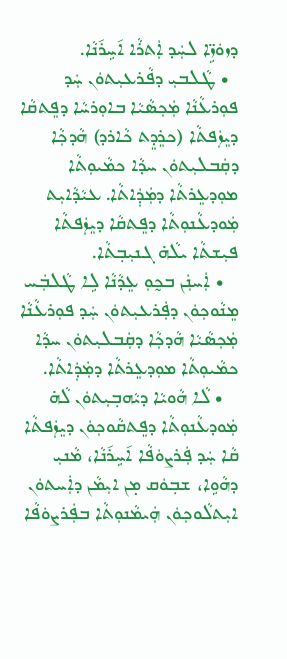ܕܙܘܿܙܹ̈ܐ ܠܚܲܕ ܐܲܬܪܵܐ ܐ݇ܚܹܪ݇ܢܵܐ.
  • ܛܵܠܒܝܼ ܕܦܵܪܥܝܼܬܘܿܢ ܚܲܕ ܦܘܼܪܥܵܢܵܐ ܡܲܟ݂ܣܵܝܵܐ ܒܐܘܼܪܚܵܐ ܕܦܸܬܩܵܐ ܕܝܸܙܲܦܬܵܐ (ܟܪܸܕܸܬ ܟܵܐܪܕ) ܗܵܕܟ݂ܵܐ ܕܩܲܒܠܝܼܬܘܿܢ ܚܕܵܐ ܟܡܵܝܘܼܬܵܐ ܡܘܼܕܥܸܪܬܵܐ ܕܡܲܕܲܐܬܵܐ. ܥܝܵܕܵܐܝܼܬ ܡܲܘܕܥܵܢܘܼܬܵܐ ܕܦܸܬܩܵܐ ܕܝܸܙܲܦܬܵܐ ܦܝܼܫܬܵܐ ܝܠܵܗ̇ ܓܢܝܼܒ݂ܬܵܐ.
   • ܐܲܚܢܲܢ ܒܟ̰ܘܼ ܥܸܕܵܢܵܐ ܠܹܐ ܛܵܠܒܲܚ ܡܸܢܵܘܟ݂ܘܿܢ ܕܦܲܪܥܝܼܬܘܿܢ ܚܲܕ ܦܘܼܪܥܵܢܵܐ ܡܲܟ݂ܣܵܝܵܐ ܗܵܕܟ݂ܵܐ ܕܩܲܒܠܝܼܬܘܿܢ ܚܕܵܐ ܟܡܵܝܘܼܬܵܐ ܡܘܼܕܥܸܪܬܵܐ ܕܡܲܕܲܐܬܵܐ.
   • ܠܵܐ ܗܵܘܝܵܐ ܕܝܵܗܒ݂ܝܼܬܘܿܢ ܠܵܗ̇ ܡܲܘܕܥܵܢܘܼܬܵܐ ܕܦܸܬܩܵܘܟ݂ܘܿܢ ܕܝܸܙܲܦܬܵܐ ܩܵܐ ܚܲܕ ܦܲܪܨܘܿܦܵܐ ܐ݇ܚܹܪ݇ܢܵܐ، ܡܵܢܝܼ ܕܗܵܘܹܐ، ܫܒ݂ܘܿܩ ܡ̣ܢ ܐܝܼܡܵܢ ܕܐܲܚܬܘܿܢ ܐܝܼܬܠܵܘܟ݂ܘܿܢ ܗܲܝܡܵܢܘܼܬܵܐ ܒܦܲܪܨܘܿܦܵܐ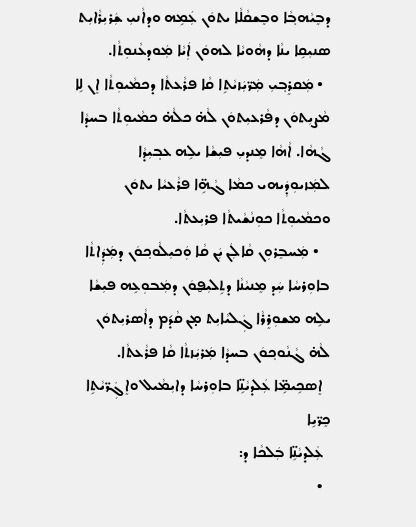ܕܒܸܝܵܗܒ݂ܵܐ ܘܒܸܫܩܵܠܵܐ ܝܬܘܿܢ ܥܲܡܹܗ ܘܕܐܵܢܝܼ ܫܲܪܝܼܪܵܐܝܼܬ ܣܢܝܼܩܹܐ ܝܢܵܐ ܕܗܵܘܝܵܐ ܠܗܘܿܢ ܐܲܝܵܐ ܡܲܘܕܥܵܢܘܼܬܵܐ.
  • ܡܲܩܪܸܒ݂ܝܼ ܡܲܪ̈ܝܲܙܝܵܬܹܐ ܩܵܐ ܦܪܵܥܬܵܐ ܕܟܡܵܝܘܼܬܵܐ ܐܸܢ ܠܹܐ ܡܵܨܝܼܬܘܿܢ ܕܦܵܪܥܝܼܬܘܿܢ ܠܵܗ̇ ܟܠܵܗ̇ ܟܡܵܝܘܼܬܵܐ ܒܚܕܵܐ ܓܵܗܵܐ. ܐܵܗܵܐ ܡܸܢܕܝܼ ܦܝܼܫܵܐ ܝܠܹܗ ܥܒ݂ܝܼܕܵܐ ܠܡܲܙܝܘܼܕܲܝܗܝ ܟܡܵܐ ܓܵܗܹ̈ܐ ܦܪܵܥܝܵܐ ܝܬܘܿܢ ܘܟܡܵܝܘܼܬܵܐ ܟܘܼܢܵܫܵܝܬܵܐ ܦܪܝܼܥܬܵܐ.
   • ܡܲܚܒܸܪܘܼܢ ܩܵܐܠܲܢ ܝܲܢ ܩܵܐ ܘܲܟܝܼܠܵܘܟ݂ܘܿܢ ܕܡܲܕܲܐܬܵܐ ܒܐܘܼܪܚܵܐ ܚܲܕ ܡܸܢܝܵܢܵܐ ܕܬܹܠܝܼܦ̮ܘܿܢ ܕܡܲܒܘܼܥܹܗ ܦܝܼܫܵܐ ܝܠܹܗ ܡܫܘܼܪܸܪܵܐ ܓܲܠܝܵܐܝܼܬ ܡ̣ܢ ܩܵܕ݇ܡ ܕܐܵܣܪܝܼܬܘܿܢ ܠܵܗ̇ ܓܵܢܵܘܟ݂ܘܿܢ ܒܚܕܵܐ ܡܲܪܝܲܙܬܵܐ ܩܵܐ ܦܪܵܥܬܵܐ.
  ܐܸܣܟܹܝܡܹ̈ܐ ܥܲܠܕܝܵܢܹ̈ܐ ܒܐܘܼܪܚܵܐ ܕܐܝܼܡܵܝܠ ܘܐܸܓܲܪ̈ܝܵܬܹܐ ܟܸܪ̈ܝܹܐ
  ܥܲܠܕܝܵܢܹ̈ܐ ܒܲܠܟܵܐ ܕ:
  •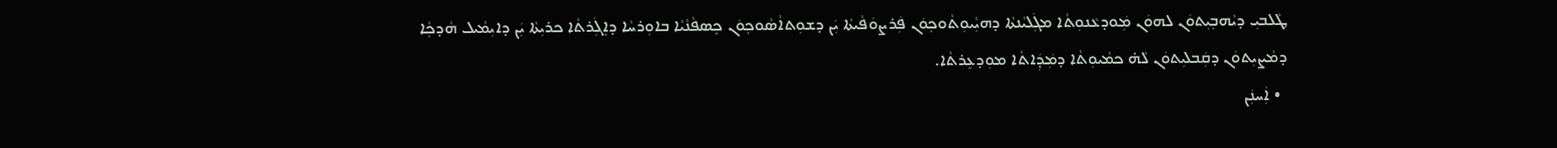ܛܵܠܒܝܼ ܕܝܵܗܒ݂ܝܼܬܘܿܢ ܠܗܘܿܢ ܡܲܘܕܥܵܢܘܼܬܵܐ ܡܓܲܠܝܵܢܬܵܐ ܕܗܝܼܵܝܘܼܬܵܘܟ݂ܘܿܢ ܦܲܪܨܘܿܦܵܝܬܵܐ ܝܲܢ ܕܫܘܼܬܐܵܣܵܘܟ݂ܘܿܢ ܟܸܣܦܵܢܵܝܵܐ ܒܐܘܼܪܚܵܐ ܕܐܸܓܲܪܬܵܐ ܟܪܝܼܬܵܐ ܝܲܢ ܕܐܝܼܡܵܝܠ ܗܵܕܟ݂ܵܐ ܕܡܵܨܝܼܬܘܿܢ ܕܩܲܒܠܝܼܬܘܿܢ ܠܵܗ̇ ܟܡܵܝܘܼܬܵܐ ܕܡܲܕܲܐܬܵܐ ܡܘܼܕܥܸܪܬܵܐ.
  • ܐܲܚܢܲܢ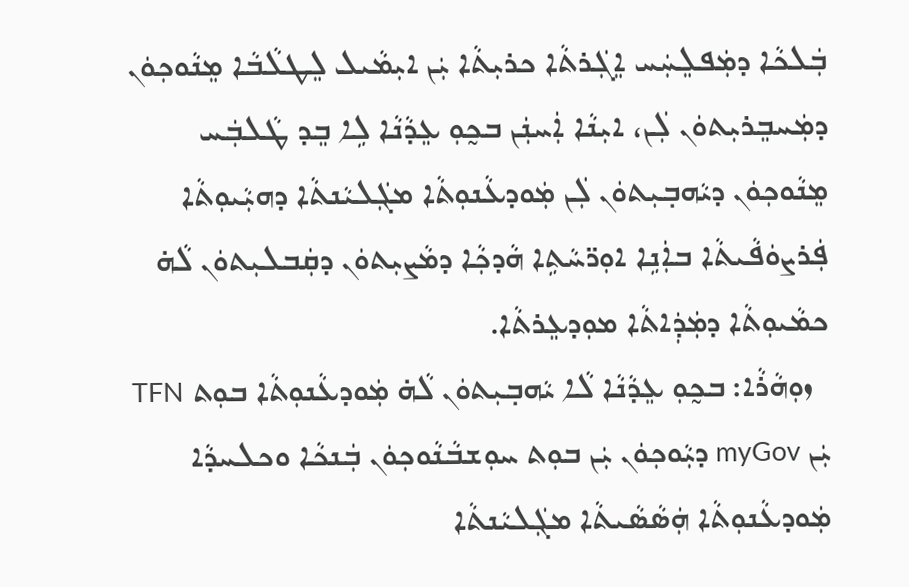ܒܲܠܟܵܐ ܕܡܲܦܠܸܚܲܚ ܐܸܓܲܪܬܵܐ ܟܪܝܼܬܵܐ ܝܲܢ ܐܝܼܡܵܝܠ ܠܸܛܠܵܒܵܐ ܡܸܢܵܘܟ݂ܘܿܢ ܕܡܲܚܒܸܪܝܼܬܘܿܢ ܠܲܢ، ܐܝܼܢܵܐ ܐܲܚܢܲܢ ܒܟ̰ܘܼ ܥܸܕܵܢܵܐ ܠܹܐ ܒܸܕ ܛܵܠܒܲܚ ܡܸܢܵܘܟ݂ܘܿܢ ܕܝܵܗܒ݂ܝܼܬܘܿܢ ܠܲܢ ܡܲܘܕܥܵܢܘܼܬܵܐ ܡܓܲܠܝܵܢܬܵܐ ܕܗܝܼܵܝܘܼܬܵܐ ܦܲܪܨܘܿܦܵܝܬܵܐ ܒܐܲܢܹܐ ܐܘܼܪ̈ܚܵܬܹܐ ܗܵܕܟ݂ܵܐ ܕܡܵܨܝܼܬܘܿܢ ܕܩܲܒܠܝܼܬܘܿܢ ܠܵܗ̇ ܟܡܵܝܘܼܬܵܐ ܕܡܲܕܲܐܬܵܐ ܡܘܼܕܥܸܪܬܵܐ.
  ܙܘܼܗܵܪܵܐ: ܒܟ̰ܘܼ ܥܸܕܵܢܵܐ ܠܵܐ ܝܵܗܒ݂ܝܼܬܘܿܢ ܠܵܗ̇ ܡܲܘܕܥܵܢܘܼܬܵܐ ܒܘܼܬ TFN ܝܲܢ myGov ܕܝܼܵܘܟ݂ܘܿܢ ܝܲܢ ܒܘܼܬ ܚܘܼܫܒܵܢܵܘܟ݂ܘܿܢ ܒܲܢܟܵܐ ܘܟܠܚܕܵܐ ܡܲܘܕܥܵܢܘܼܬܵܐ ܗܲܣܵܣܵܝܬܵܐ ܡܓܲܠܝܵܢܬܵܐ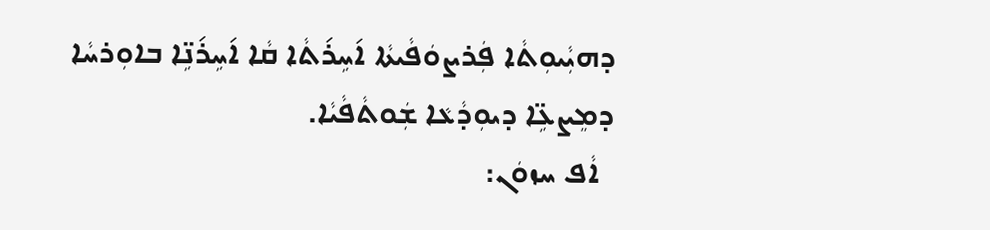ܕܗܝܼܵܝܘܼܬܵܐ ܦܲܪܨܘܿܦܵܝܬܵܐ ܐ݇ܚܹܪ݇ܬܵܐ ܩܵܐ ܐ݇ܚܹܪ݇ܢܹ̈ܐ ܒܐܘܼܪܚܵܐ ܕܡܸܨܥܹ̈ܐ ܕܝܘܼܕܵܥܵܐ ܫܲܘܬܵܦܵܝܵܐ.
  ܐܵܦ ܚܙܘܿܢ: